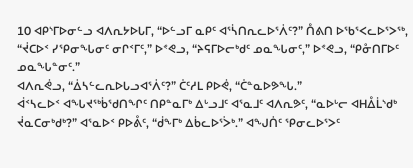10 ᐊᑭᔅᒥᐅᓂᓪᓗ ᐊᐱᕆᔭᐅᒐᒥ, “ᐅᓪᓗᒥ ᓇᑭᑦ ᐊᕐᓵᑎᕆᓚᐅᕐᐲᑦ?” ᑍᕕᑎ ᐅᖃᕐᐸᓚᐅᕐᐳᖅ, “ᔫᑕᐅᑉ ᓯᕿᓂᖓᓂᑦ ᓂᒋᑉᒥᑦ,” ᐅᕝᕙᓗ, “ᔨᕋᒥᐅᓕᒃᑯᑦ ᓄᓇᖓᓂᑦ,” ᐅᕝᕙᓗ, “ᑭᓁᑎᒥᐅᑦ ᓄᓇᖓᓐᓂᑦ.”
ᐊᐱᕆᕚᓗ, “ᐄᓴᓪᓚᕆᐅᒐᓗᐊᕐᐲᑦ?” ᑖᑦᓱᒪ ᑭᐅᕚ, “ᑖᓐᓇᐅᕗᖓ.”
ᐋᑉᓴᓚᐅᑉ ᐊᖓᔪᖅᑳᖁᑎᖏᑦ ᑎᑭᓐᓇᒥᒃ ᐃᒡᓗᒧᑦ ᐊᕐᓇᒧᑦ ᐊᐱᕆᕗᑦ, “ᓇᐅᒡᓕ ᐊᕼᐂᒫᔅᑯᒃ ᔫᓇᑕᓂᒃᑯᒃ?” ᐊᕐᓇᐅᑉ ᑭᐅᕔᑦ, “ᑰᖕᒥᒃ ᐃᑳᓚᐅᕐᐴᒃ.” ᐊᖑᑏᑦ ᕿᓂᓚᐅᕐᐳᑦ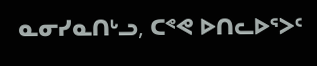ᓇᓂᓯᓇᑎᒡᓗ, ᑕᕝᕙ ᐅᑎᓚᐅᕐᐳᑦ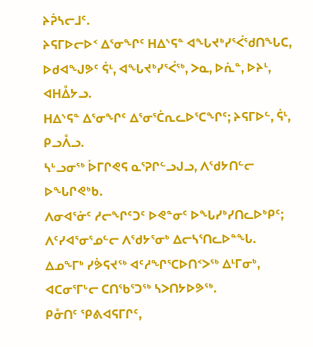ᔨᕉᓴᓕᒧᑦ.
ᔨᕋᒥᐅᓕᐅᑉ ᐃᕐᓂᖏᑦ ᕼᐃᔅᕋᓐ ᐊᖓᔪᒃᓯᕐᐹᖁᑎᖓᑕ, ᐅᑯᐊᖑᕗᑦ ᕌᒻ, ᐊᖓᔪᒃᓯᕐᐹᖅ, ᐳᓇ, ᐅᕇᓐ, ᐅᔨᒻ, ᐊᕼᐂᔭᓗ.
ᕼᐃᔅᕋᓐ ᐃᕐᓂᖏᑦ ᐃᕐᓂᕐᑖᕆᓚᐅᕐᑕᖏᑦ; ᔨᕋᒥᐅᓪ, ᕌᒻ, ᑭᓗᐰᓗ.
ᓴᒡᓗᓂᖅ ᐆᒥᒋᕙᕋ ᓇᕐᕈᒋᓪᓗᒍᓗ, ᐱᖁᔭᑎᓪᓕ ᐅᖓᒋᕙᒃᑲ.
ᐱᓂᐊᕐᓃᑦ ᓱᓕᖏᑦᑐᑦ ᐅᕙᓐᓂᑦ ᐅᖓᓯᒃᓯᑎᓚᐅᒃᑭᑦ; ᐱᑦᓯᐊᕐᓂᕐᓄᓪᓕ ᐱᖁᔭᕐᓂᒃ ᐃᓕᓴᕐᑎᓚᐅᓐᖓ.
ᐃᓄᖕᒥᒃ ᓯᕘᕋᔪᖅ ᐊᑦᓱᖏᕐᑕᐅᑎᑉᐳᖅ ᐃᒻᒥᓂᒃ, ᐊᑕᓂᕐᒥᒡᓕ ᑕᑎᖃᕐᑐᖅ ᓴᐳᑎᔭᐅᕗᖅ.
ᑭᓁᑎᑦ ᕿᕕᐊᕋᒥᒋᑦ,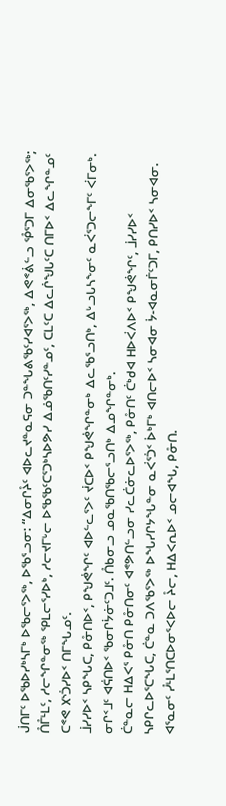ᒎᑎᒥᑦ ᐅᖃᐅᓯᒃᓴᒥᒃ ᐅᖃᓕᕐᐳᖅ, ᐅᖃᕐᓗᓂ: “ᐃᓂᒋᔧᑦ ᐊᐅᓚᔪᓐᓇᕋᓂ ᑐᓐᖓᕕᖃᑦᓯᐊᕐᐳᖅ, ᐃᕙᕝᕖᓪᓗ ᕾᕐᑐᒥ ᐃᓂᖃᕐᐳᖅ;
ᑍᒤᒻᒪᑦ, ᓱᓕᖏᓐᓂᖅ ᕿᒪᓕᕐᓯᐅᒃ, ᓱᓕᔪᒥᒡᓕ ᐅᖃᖃᑦᑕᕐᑐᒃᓴᐅᕗᓯ ᐃᓅᖃᑎᑦᓯᓐᓄᑦ, ᑕᒪᑦᑕ ᐃᓚᒌᖑᒐᑦᑕ ᑎᒥᐅᑉ ᐃᓚᖏᓐᓄᑦ ᑕᕝᕙ ᙭ᔅᑑᓯᐅᑉ ᑎᒥᖓᓄᑦ.
ᒨᓯᓯᐅᑉ ᓴᑭᖓᑕ, ᑭᓁᑎᐅᑉ, ᑭᖑᕚᖏᑦ ᐊᐅᓪᓚᕐᐳᑦ ᔫᑕᐅᑉ ᑭᖑᕚᖏᓐᓂᒃ ᐃᓚᖃᕐᓗᑎᒃ, ᐃᒡᓗᒐᓴᖕᓂᑦ ᓇᐹᕐᑐᓕᖕᒥᑦ ᐹᒥᓂᒃ. ᓂᒋᑉᒧᑦ ᐊᕌᑎᐅᑉ ᖃᓂᒋᔮᓃᑦᑐᒧᑦ. ᑍᑲᓂᓗ ᓄᓇᖃᑎᖃᓕᕐᓗᑎᒃ ᐃᓄᖏᓐᓂᒃ.
ᑖᓐᓇᓕ ᕼᐃᐸᕐ ᑭᓁᑎ ᑭᓁᑎᓂᑦ ᐊᕝᕗᑎᓪᓗᓂ ᓯᓚᑖᓃᓚᐅᕐᐳᖅ, ᑭᓁᑎᑦ ᑖᒃᑯᐊ ᕼᐅᐹᐱᐅᑉ ᑭᖑᕚᖏᑦ, ᒨᓯᓯᐅᑉ ᓴᑭᒋᓚᐅᕐᑕᖓᑕ, ᑖᓐᓇ ᑐᐱᖃᕐᐳᖅ ᐅᖓᓯᒋᔭᖓᓐᓂ ᓇᐹᕐᑑᑉ ᐆᒃᒥᒃ ᐊᑎᓕᐅᑉ ᓴᓂᐊᓂ ᔮ-ᐊᓇᓂᒦᑦᑐᒥ, ᑭᑎᓯᐅᑉ ᓴᓂᐊᓂ.
ᐊᕐᓇᓂᑦ ᓮᒻᒪᕐᑎᑕᐅᓂᕐᐸᐅᓕ ᔧᓕ, ᕼᐃᐸᕆᐅᑉ ᓄᓕᐊᖓ, ᑭᓁᑎ.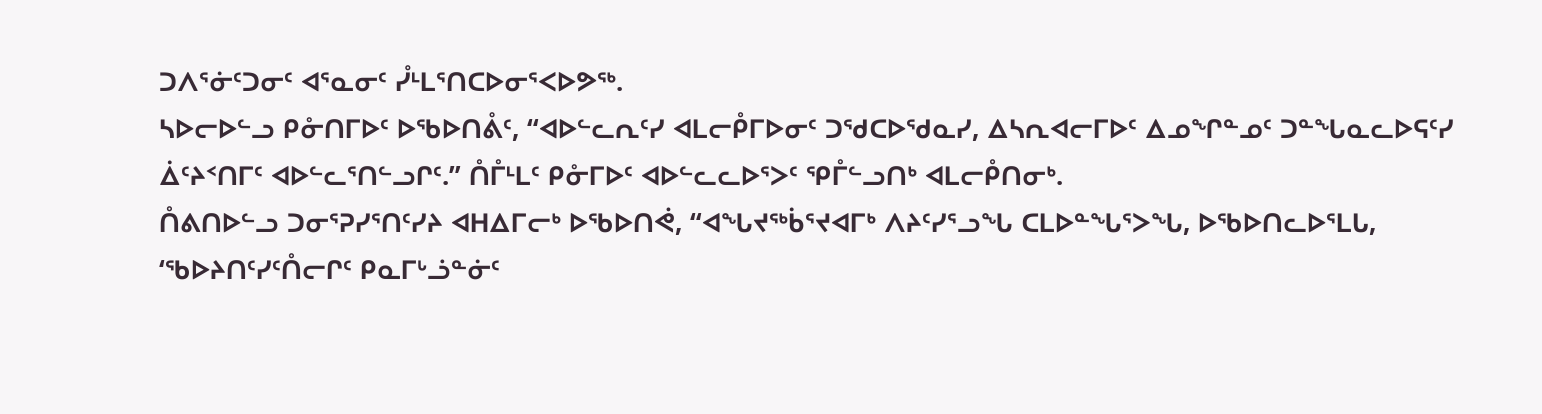ᑐᐱᕐᓃᑦᑐᓂᑦ ᐊᕐᓇᓂᑦ ᓮᒻᒪᕐᑎᑕᐅᓂᕐᐸᐅᕗᖅ.
ᓴᐅᓕᐅᓪᓗ ᑭᓁᑎᒥᐅᑦ ᐅᖃᐅᑎᕔᑦ, “ᐊᐅᓪᓚᕆᑦᓯ ᐊᒪᓕᑬᒥᐅᓂᑦ ᑐᖁᑕᐅᖁᓇᓯ, ᐃᓴᕆᐊᓕᒥᐅᑦ ᐃᓄᖏᓐᓄᑦ ᑐᓐᖓᓇᓚᐅᕋᑦᓯ ᐄᑦᔨᑉᑎᒥᑦ ᐊᐅᓪᓚᕐᑎᓪᓗᒋᑦ.” ᑍᒤᒻᒪᑦ ᑭᓁᒥᐅᑦ ᐊᐅᓪᓚᓚᐅᕐᐳᑦ ᕿᒤᓪᓗᑎᒃ ᐊᒪᓕᑬᑎᓂᒃ.
ᑍᕕᑎᐅᓪᓗ ᑐᓂᕐᕈᓯᕐᑎᑦᓯᔨ ᐊᕼᐃᒥᓕᒃ ᐅᖃᐅᑎᕚ, “ᐊᖓᔪᖅᑳᕐᔪᐊᒥᒃ ᐱᔨᑦᓯᕐᓗᖓ ᑕᒪᐅᓐᖓᕐᐳᖓ, ᐅᖃᐅᑎᓚᐅᕐᒪᒐ, ‘ᖃᐅᔨᑎᑦᓯᑦᑍᓕᒋᑦ ᑭᓇᒥᒡᓘᓐᓃᑦ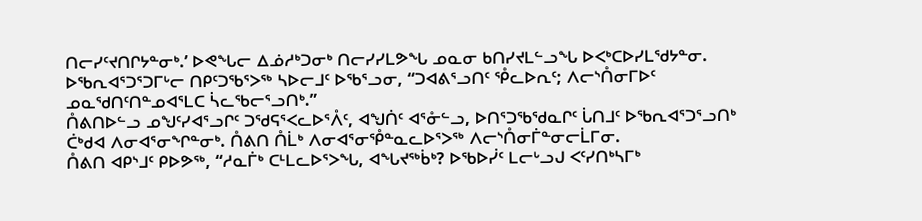ᑎᓕᓯᑦᔪᑎᒋᔭᓐᓂᒃ.’ ᐅᕙᖓᓕ ᐃᓅᓱᒃᑐᓂᒃ ᑎᓕᓯᓯᒪᕗᖓ ᓄᓇᓂ ᑲᑎᓯᔪᒪᓪᓗᖓ ᐅᐸᒃᑕᐅᓯᒪᖁᔭᓐᓂ.
ᐅᖃᕆᐊᕐᑐᕐᑐᒥᒡᓕ ᑎᑭᑦᑐᖃᕐᐳᖅ ᓴᐅᓕᒧᑦ ᐅᖃᕐᓗᓂ, “ᑐᐊᕕᕐᓗᑎᑦ ᕾᓚᐅᕆᑦ; ᐱᓕᔅᑍᓂᒥᐅᑦ ᓄᓇᖁᑎᑦᑎᓐᓄᐊᕐᒪᑕ ᓵᓚᖃᓕᕐᓗᑎᒃ.”
ᑍᕕᑎᐅᓪᓗ ᓄᖑᑦᓯᐊᕐᓗᒋᑦ ᑐᖁᕋᕐᐸᓚᐅᕐᐰᑦ, ᐊᖑᑏᑦ ᐊᕐᓁᓪᓗ, ᐅᑎᕐᑐᖃᖁᓇᒋᑦ ᒑᑎᒧᑦ ᐅᖃᕆᐊᕐᑐᕐᓗᑎᒃ ᑖᒃᑯᐊ ᐱᓂᐊᕐᓂᖏᓐᓂᒃ. ᑍᕕᑎ ᑍᒫᒃ ᐱᓂᐊᕐᓂᕾᓐᓇᓚᐅᕐᐳᖅ ᐱᓕᔅᑍᓂᒦᓐᓂᓕᒫᒥᓂ.
ᑍᕕᑎ ᐊᑭᔅᒧᑦ ᑭᐅᕗᖅ, “ᓱᓇᒦᒃ ᑕᒻᒪᓚᐅᕐᐳᖓ, ᐊᖓᔪᖅᑳᒃ? ᐅᖃᐅᓰᑦ ᒪᓕᒡᓗᒍ ᐸᑦᓯᑎᒃᓴᒥᒃ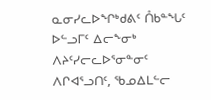ᓇᓂᓯᓚᐅᖏᒃᑯᕕᑦ ᑍᑲᓐᖓᑦ ᐅᓪᓗᒥᑦ ᐃᓕᖕᓂᒃ ᐱᔨᑦᓯᓕᓚᐅᕐᓂᓐᓂᑦ ᐱᒋᐊᕐᓗᑎᑦ, ᖃᓄᐃᒪᓪᓕ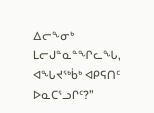ᐃᓕᖕᓂᒃ ᒪᓕᒍᓐᓇᓐᖏᓚᖓ, ᐊᖓᔪᖅᑳᒃ ᐊᑭᕋᑎᑦ ᐅᓇᑕᕐᓗᒋᑦ?”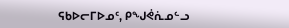ᕋᑲᐅᓕᒥᐅᓄᑦ, ᑭᖑᕚᕇᓄᓪᓗ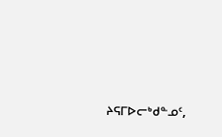ᔨᕋᒥᐅᓕᒃᑯᓐᓄᑦ,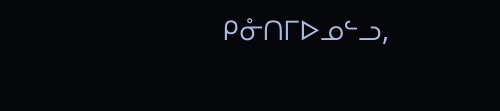ᑭᓁᑎᒥᐅᓄᓪᓗ,